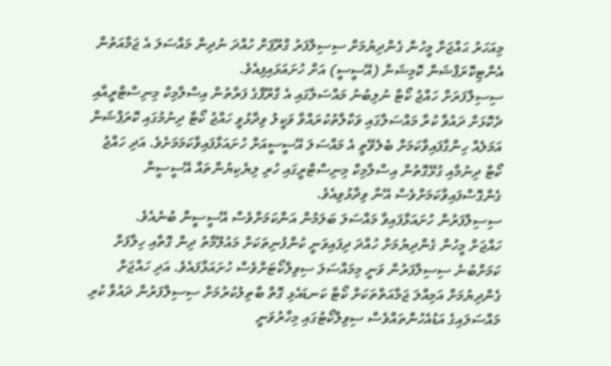މިއަހަރު ޙައްޖަށް މީހުން ގެންދިޔުމަށް ސިސިލްފަރު ގްރޫޕަށް ހުއްދަ ނުދިން މައްސަލަ އެ ޖަމާއަތުން އެންޓިކޮރަޕްޝަން ކޮމިޝަން (އޭސީސީ) އަށް ހުށައަޅައިފިއެވެ.
ސިސިލްފަރަށް ހައްޖު ކޯޓާ ނުލިބުނު މައްސަލާގައި އެ ގްރޫފްގެ ފަރާތުން އިސްލާމިކް މިނިސްޓްރީއާއި ދެކޮޅަށް ދައުވާ ކުރާ މައްސަލާގައި ވަކާލާތުކުރައްވާ ވަކީލު ވިދާޅުވީ ހައްޖު ކޯޓާ ދިނުމުގައި ކޮރަޕްޝަން އަމަލެއް ހިންގާފައިވާކަމަށް ބެލެވޭތީ އެ މައްސަލަ އޭސީސީއަށް ހުށައަޅާފައިވާކަމަމަށެވެ. އަދި ހައްޖު ކޯޓާ ދިނުމާއި ގުޅޭގޮތުން އިސްލާމިކް މިނިސްޓްރީގައި ހުރި ލިޔެކިޔުންތައް އޭސީސީން ގެންގޮސްފައިވާކަމަށްވެސް އޭނާ ވިދާޅުވިއެވެ.
ސިސިލްފަރުން ހުށައަޅާފައިވާ މައްސަލަ ބަލަމުން އަންކަމަށްވެސް އޭސީސީން ބުނެއެވެ.
ހައްޖަށް މީހުން ގެންދިޔުމަށް ހުއްދަ ދިފައިވަނީ ކުންފުނިތަކަށް މައުލޫމާތު ދިން ގޮތާއި ހިލާފަށް ކަމަށްބުނެ ސިސިލްފަރުން ވަނީ މިމައްސަލަ ސިވިލްކޯޓަށްވެސް ހުށައަޅާފައެވެ. އަދި ހައްޖަށް ގެންދިޔުމަށް އަމިއްލަ ޖަމާއަތްތަކަށް ކޯޓާ ކަނޑައެޅި ގޮތް ބާތިލުކުރުމަށް ސިސިލްފަރުން ދައުވާ ކުރި މައްސަލައިގެ އަޑުއެހުންތައްވެސް ސިވިލްކޯޓުގައި މިހާރުވަނީ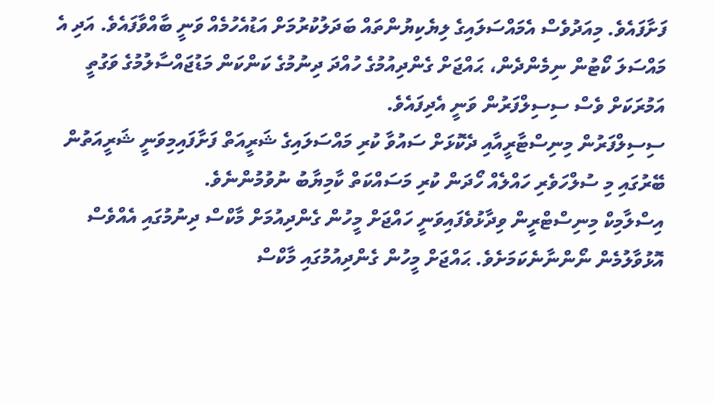ފަށާފައެވެ. މިއަދުވެސް އެމައްސަލައިގެ ލިޔެކިޔުންތައް ބަދަލުކުރުމަށް އަޑުއެހުމެއް ވަނީ ބާއްވާފައެވެ. އަދި އެ މައްސަލަ ކޯޓުން ނިމެންދެން، ޙައްޖަށް ގެންދިއުމުގެ ހުއްދަ ދިނުމުގެ ކަންކަން މަޑުޖައްސާލުމުގެ ވަގުތީ އަމުރަކަށް ވެސް ސިސިލްފަރުން ވަނީ އެދިފައެވެ.
ސިސިލްފަރުން މިނިސްޓާރީއާއި ދެކޮޅަށް ސައުވާ ކުރި މައްސަލައިގެ ޝަރީއަތް ފަށާފައިމިވަނީ ޝަރީއަތުން ބޭރުގައި މި ސުލްހަވެރި ހައްލެއް ހޯދަން ކުރި މަސައްކަތް ކާމިޔާބު ނުވުމުންނެވެ.
އިސްލާމިކް މިނިސްޓްރީން ވިދާޅުވެފައިވަނީ ހައްޖަށް މީހުން ގެންދިއުމަށް މާކްސް ދިނުމުގައި އެއްވެސް އޮޅުވާލުމެން ނޯންނާނެކަމަށެވެ. ޙައްޖަށް މީހުން ގެންދިއުމުގައި މާކްސް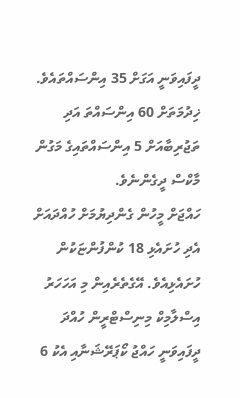ދީފައިވަނީ އަގަށް 35 އިންސައްތައެވެ. ޚިދުމަތަށް 60 އިންސައްތަ އަދި ތަޖުރިބާއަށް 5 އިންސައްތައިގެ މަގުން މާކްސް ދީގެންނެވެ.
ހައްޖަށް މީހުން ގެންދިޔުމަށް ހުއްދައަށް އެދި ހުށައެޅި 18 ކުންފުންޏަކުން ހުށައެޅިއެވެ. އޭގެތެރެއިން މި އަހަހަރު އިސްލާމިކް މިނިސްޓްރީން ހުއްދަ ދީފައިވަނީ ހައްޖު ކޯޕަރޭޝަނާއި އެކު 6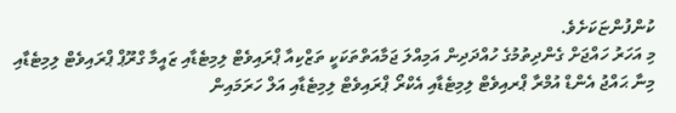ކުންފުންޏަކަށެވެ.
މި އަހަރު ހައްޖަށް ގެންދިތުމުގެ ހުއްދަދިން އަމިއްލަ ޖަމާއަތްތަކަކީ ތަޒްކިއާ ޕްރައިވެޓް ލިމިޓެޑާއި ޒައީމާ ގްރޫޕް ޕްރައިވެޓް ލިމިޓެޑާއި މިނާ ޙައްޖު އެންޑް އުމްރާ ޕްރއިވެޓް ލިމިޓެޑާއި އެކްރޯ ޕްރައިވެޓް ލިމިޓެޑާއި އަލް ހަރަމައިން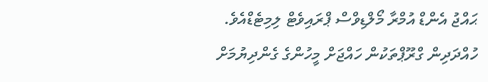ޙައްޖު އެންޑް އުމްރާ މޯލްޑިވްސް ޕްރައިވެޓް ލިމިޓެޑްއެވެ.
ހުއްދަދިން ގްރޫޕްތަކުން ހައްޖަށް މީހުންގެ ގެންދިޔުމަށް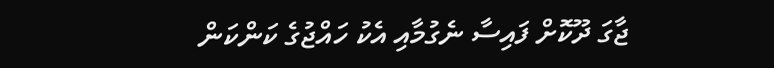ޖާގަ ދޫކޮށް ފައިސާ ނެގުމާއި އެކު ހައްޖުގެ ކަންކަން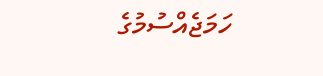ހަމަޖެއްސުމުގެ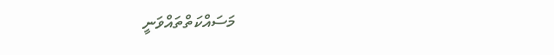މަސައްކަތްތައްވަނީ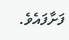ފަށާފައެވެ.